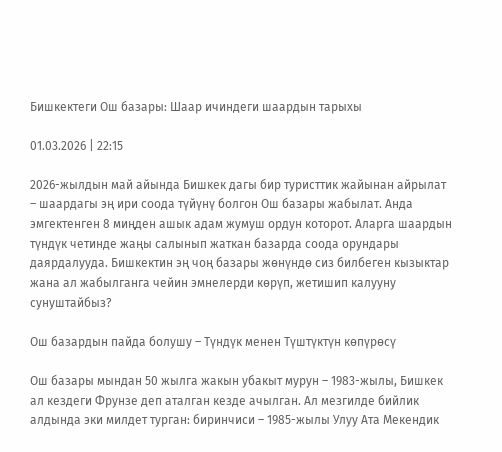Бишкектеги Ош базары: Шаар ичиндеги шаардын тарыхы

01.03.2026 | 22:15

2026-жылдын май айында Бишкек дагы бир туристтик жайынан айрылат – шаардагы эң ири соода түйүнү болгон Ош базары жабылат. Анда эмгектенген 8 миңден ашык адам жумуш ордун которот. Аларга шаардын түндүк четинде жаңы салынып жаткан базарда соода орундары даярдалууда. Бишкектин эң чоң базары жөнүндө сиз билбеген кызыктар  жана ал жабылганга чейин эмнелерди көрүп, жетишип калууну сунуштайбыз?

Ош базардын пайда болушу – Түндүк менен Түштүктүн көпүрөсү

Ош базары мындан 50 жылга жакын убакыт мурун – 1983-жылы, Бишкек ал кездеги Фрунзе деп аталган кезде ачылган. Ал мезгилде бийлик алдында эки милдет турган: биринчиси – 1985-жылы Улуу Ата Мекендик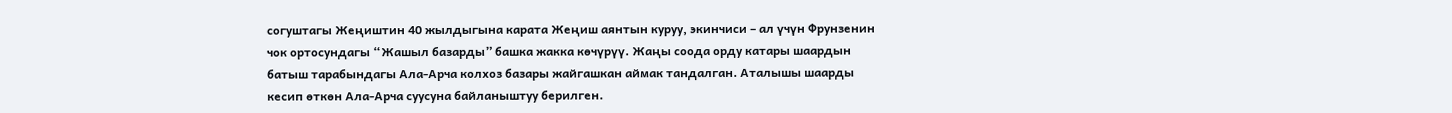согуштагы Жеңиштин 40 жылдыгына карата Жеңиш аянтын куруу, экинчиси – ал үчүн Фрунзенин чок ортосундагы “Жашыл базарды” башка жакка көчүрүү. Жаңы соода орду катары шаардын батыш тарабындагы Ала-Арча колхоз базары жайгашкан аймак тандалган. Аталышы шаарды кесип өткөн Ала-Арча суусуна байланыштуу берилген.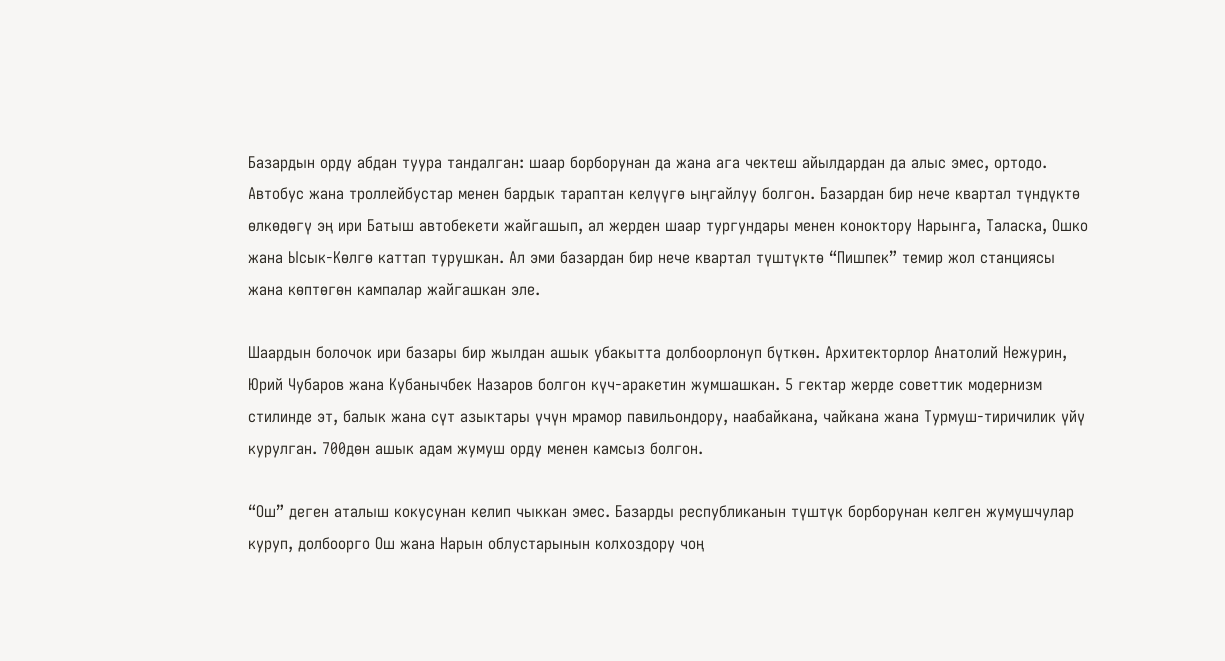Базардын орду абдан туура тандалган: шаар борборунан да жана ага чектеш айылдардан да алыс эмес, ортодо. Автобус жана троллейбустар менен бардык тараптан келүүгө ыңгайлуу болгон. Базардан бир нече квартал түндүктө өлкөдөгү эң ири Батыш автобекети жайгашып, ал жерден шаар тургундары менен коноктору Нарынга, Таласка, Ошко жана Ысык-Көлгө каттап турушкан. Ал эми базардан бир нече квартал түштүктө “Пишпек” темир жол станциясы жана көптөгөн кампалар жайгашкан эле.

Шаардын болочок ири базары бир жылдан ашык убакытта долбоорлонуп бүткөн. Архитекторлор Анатолий Нежурин, Юрий Чубаров жана Кубанычбек Назаров болгон күч-аракетин жумшашкан. 5 гектар жерде советтик модернизм стилинде эт, балык жана сүт азыктары үчүн мрамор павильондору, наабайкана, чайкана жана Турмуш-тиричилик үйү курулган. 700дөн ашык адам жумуш орду менен камсыз болгон.

“Ош” деген аталыш кокусунан келип чыккан эмес. Базарды республиканын түштүк борборунан келген жумушчулар куруп, долбоорго Ош жана Нарын облустарынын колхоздору чоң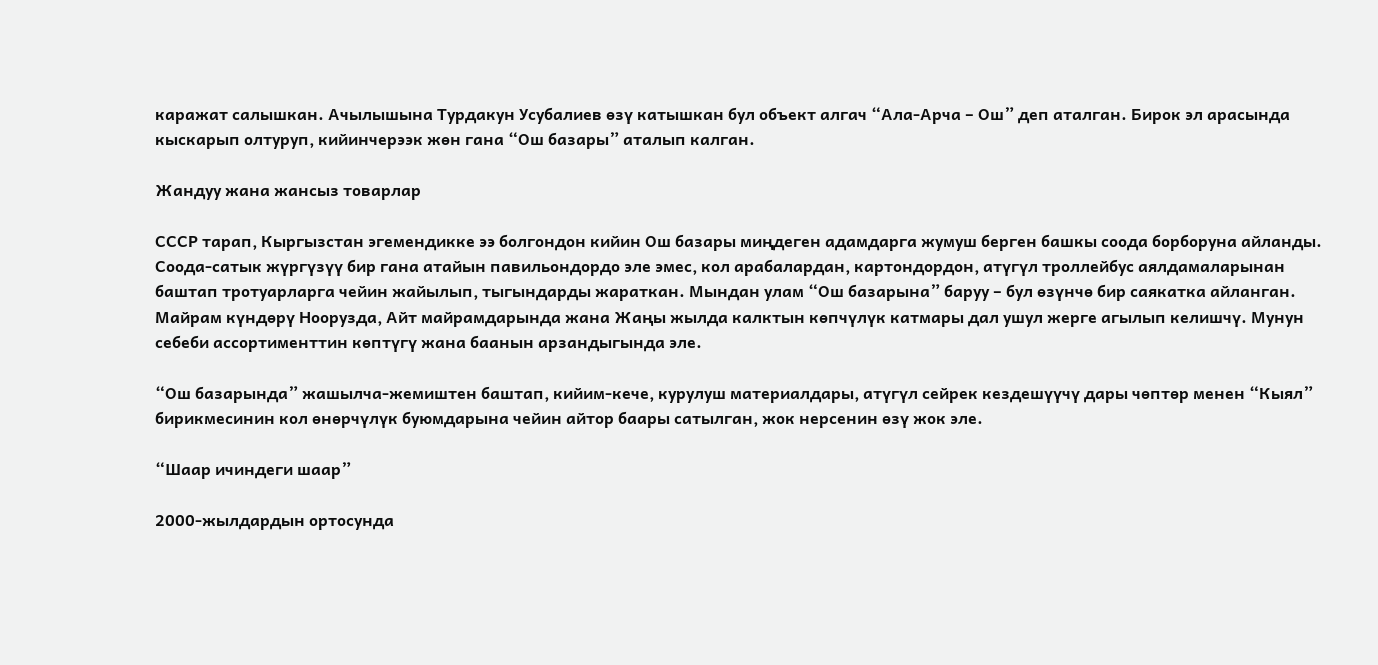каражат салышкан. Ачылышына Турдакун Усубалиев өзү катышкан бул объект алгач “Ала-Арча – Ош” деп аталган. Бирок эл арасында кыскарып олтуруп, кийинчерээк жөн гана “Ош базары” аталып калган.

Жандуу жана жансыз товарлар

СССР тарап, Кыргызстан эгемендикке ээ болгондон кийин Ош базары миңдеген адамдарга жумуш берген башкы соода борборуна айланды. Соода-сатык жүргүзүү бир гана атайын павильондордо эле эмес, кол арабалардан, картондордон, атүгүл троллейбус аялдамаларынан баштап тротуарларга чейин жайылып, тыгындарды жараткан. Мындан улам “Ош базарына” баруу – бул өзүнчө бир саякатка айланган. Майрам күндөрү Ноорузда, Айт майрамдарында жана Жаңы жылда калктын көпчүлүк катмары дал ушул жерге агылып келишчү. Мунун себеби ассортименттин көптүгү жана баанын арзандыгында эле.

“Ош базарында” жашылча-жемиштен баштап, кийим-кече, курулуш материалдары, атүгүл сейрек кездешүүчү дары чөптөр менен “Кыял” бирикмесинин кол өнөрчүлүк буюмдарына чейин айтор баары сатылган, жок нерсенин өзү жок эле.

“Шаар ичиндеги шаар”

2000-жылдардын ортосунда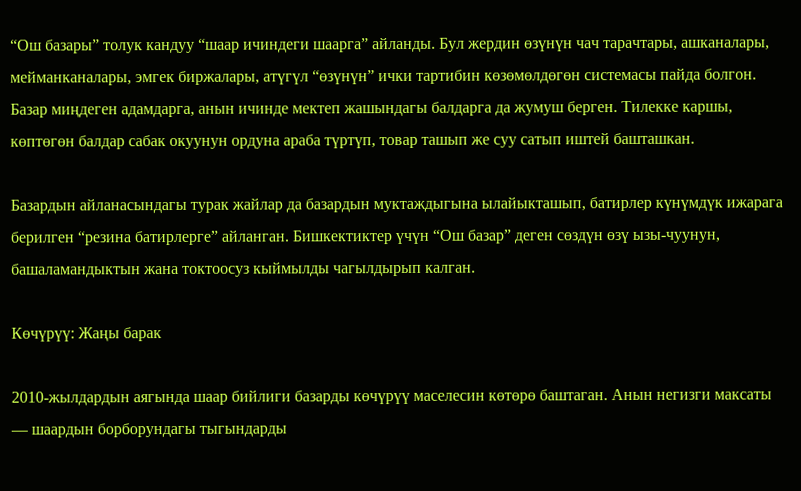“Ош базары” толук кандуу “шаар ичиндеги шаарга” айланды. Бул жердин өзүнүн чач тарачтары, ашканалары, мейманканалары, эмгек биржалары, атүгүл “өзүнүн” ички тартибин көзөмөлдөгөн системасы пайда болгон. Базар миңдеген адамдарга, анын ичинде мектеп жашындагы балдарга да жумуш берген. Тилекке каршы, көптөгөн балдар сабак окуунун ордуна араба түртүп, товар ташып же суу сатып иштей башташкан.

Базардын айланасындагы турак жайлар да базардын муктаждыгына ылайыкташып, батирлер күнүмдүк ижарага берилген “резина батирлерге” айланган. Бишкектиктер үчүн “Ош базар” деген сөздүн өзү ызы-чуунун, башаламандыктын жана токтоосуз кыймылды чагылдырып калган.

Көчүрүү: Жаңы барак

2010-жылдардын аягында шаар бийлиги базарды көчүрүү маселесин көтөрө баштаган. Анын негизги максаты — шаардын борборундагы тыгындарды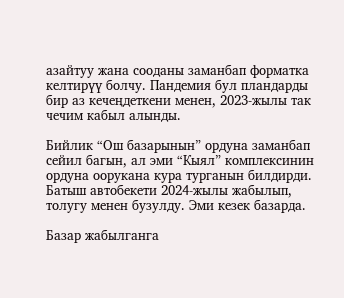азайтуу жана сооданы заманбап форматка келтирүү болчу. Пандемия бул пландарды бир аз кечеңдеткени менен, 2023-жылы так чечим кабыл алынды.

Бийлик “Ош базарынын” ордуна заманбап сейил багын, ал эми “Кыял” комплексинин ордуна оорукана кура турганын билдирди. Батыш автобекети 2024-жылы жабылып, толугу менен бузулду. Эми кезек базарда.

Базар жабылганга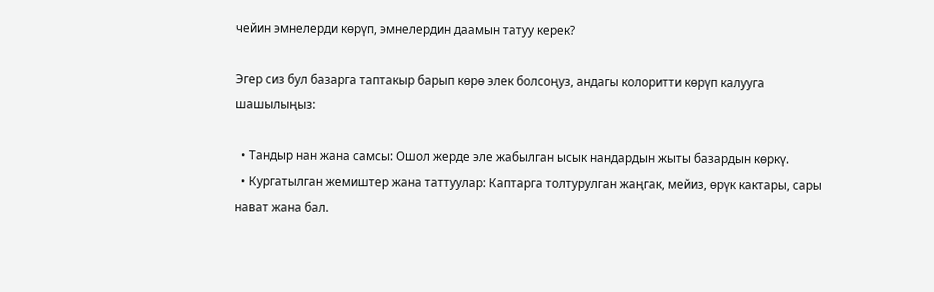чейин эмнелерди көрүп, эмнелердин даамын татуу керек?

Эгер сиз бул базарга таптакыр барып көрө элек болсоңуз, андагы колоритти көрүп калууга шашылыңыз:

  • Тандыр нан жана самсы: Ошол жерде эле жабылган ысык нандардын жыты базардын көркү.
  • Кургатылган жемиштер жана таттуулар: Каптарга толтурулган жаңгак, мейиз, өрүк кактары, сары нават жана бал.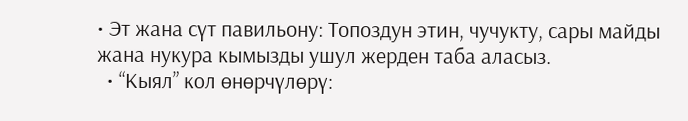• Эт жана сүт павильону: Топоздун этин, чучукту, сары майды жана нукура кымызды ушул жерден таба аласыз.
  • “Кыял” кол өнөрчүлөрү: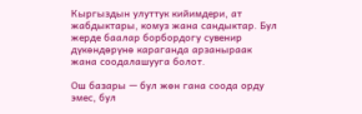Кыргыздын улуттук кийимдери, ат жабдыктары, комуз жана сандыктар. Бул жерде баалар борбордогу сувенир дүкөндөрүнө караганда арзаныраак жана соодалашууга болот.

Ош базары — бул жөн гана соода орду эмес, бул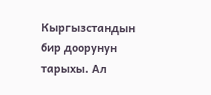Кыргызстандын бир доорунун тарыхы. Ал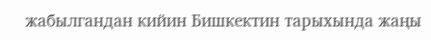жабылгандан кийин Бишкектин тарыхында жаңы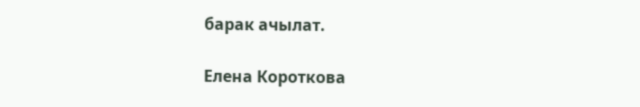барак ачылат.

Елена Короткова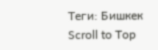Теги: Бишкек
Scroll to Top